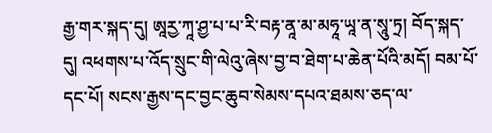རྒྱ་གར་སྐད་དུ། ཨཱརྱ་ཀཱ་ཤྱ་པ་པ་རི་བརྟ་ནཱ་མ་མཧཱ་ཡཱ་ན་སཱུ་ཏྲ། བོད་སྐད་དུ། འཕགས་པ་འོད་སྲུང་གི་ལེའུ་ཞེས་བྱ་བ་ཐེག་པ་ཆེན་པོའི་མདོ། བམ་པོ་དང་པོ། སངས་རྒྱས་དང་བྱང་ཆུབ་སེམས་དཔའ་ཐམས་ཅད་ལ་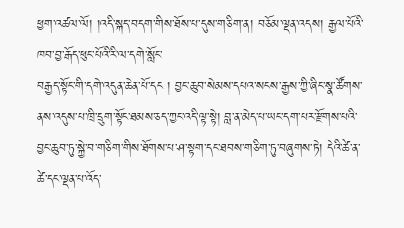ཕྱག་འཚལ་ལོ། །འདི་སྐད་བདག་གིས་ཐོས་པ་དུས་གཅིག་ན། བཅོམ་ལྡན་འདས། རྒྱལ་པོའི་ཁབ་བྱ་རྒོད་ཕུང་པོའི་རི་ལ་དགེ་སློང་
བརྒྱད་སྟོང་གི་དགེ་འདུན་ཆེན་པོ་དང ། བྱང་ཆུབ་སེམས་དཔའ་སངས་རྒྱས་ཀྱི་ཞིང་སྣ་ཚོགས་ནས་འདུས་པ་ཁྲི་དྲུག་སྟོང་ཐམས་ཅད་ཀྱང་འདི་ལྟ་སྟེ། བླ་ན་མེད་པ་ཡང་དག་པར་རྫོགས་པའི་བྱང་ཆུབ་ཏུ་སྐྱེ་བ་གཅིག་གིས་ཐོགས་པ་ཤ་སྟག་དང་ཐབས་གཅིག་ཏུ་བཞུགས་ཏེ། དེའི་ཚེ་ན་ཚེ་དང་ལྡན་པ་འོད་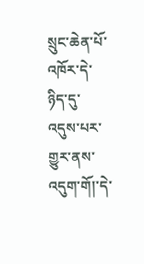སྲུང་ཆེན་པོ་འཁོར་དེ་ཉིད་དུ་འདུས་པར་གྱུར་ནས་འདུག་གོ།་དེ་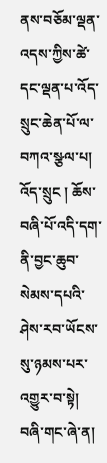ནས་བཅོམ་ལྡན་འདས་ཀྱིས་ཚེ་དང་ལྡན་པ་འོད་སྲུང་ཆེན་པོ་ལ་བཀའ་སྩལ་པ། འོད་སྲུང ། ཆོས་བཞི་པོ་འདི་དག་ནི་བྱང་ཆུབ་སེམས་དཔའི་ཤེས་རབ་ཡོངས་སུ་ཉམས་པར་འགྱུར་བ་སྟེ། བཞི་གང་ཞེ་ན།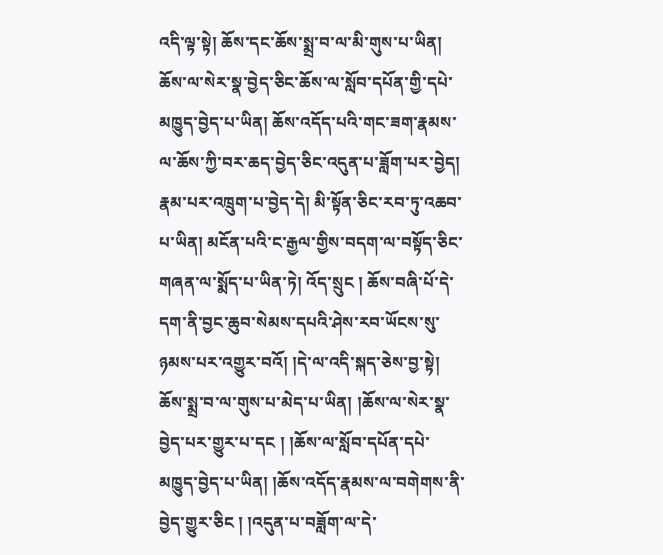འདི་ལྟ་སྟེ། ཆོས་དང་ཆོས་སྨྲ་བ་ལ་མི་གུས་པ་ཡིན། ཆོས་ལ་སེར་སྣ་བྱེད་ཅིང་ཆོས་ལ་སློབ་དཔོན་གྱི་དཔེ་མཁྱུད་བྱེད་པ་ཡིན། ཆོས་འདོད་པའི་གང་ཟག་རྣམས་ལ་ཆོས་ཀྱི་བར་ཆད་བྱེད་ཅིང་འདུན་པ་ཟློག་པར་བྱེད། རྣམ་པར་འཁྲུག་པ་བྱེད་དེ། མི་སྟོན་ཅིང་རབ་ཏུ་འཆབ་པ་ཡིན། མངོན་པའི་ང་རྒྱལ་གྱིས་བདག་ལ་བསྟོད་ཅིང་གཞན་ལ་སྨོད་པ་ཡིན་ཏེ། འོད་སྲུང ། ཆོས་བཞི་པོ་དེ་དག་ནི་བྱང་ཆུབ་སེམས་དཔའི་ཤེས་རབ་ཡོངས་སུ་ཉམས་པར་འགྱུར་བའོ། །དེ་ལ་འདི་སྐད་ཅེས་བྱ་སྟེ། ཆོས་སྨྲ་བ་ལ་གུས་པ་མེད་པ་ཡིན། །ཆོས་ལ་སེར་སྣ་བྱེད་པར་གྱུར་པ་དང ། །ཆོས་ལ་སློབ་དཔོན་དཔེ་མཁྱུད་བྱེད་པ་ཡིན། །ཆོས་འདོད་རྣམས་ལ་བགེགས་ནི་བྱེད་གྱུར་ཅིང ། །འདུན་པ་བཟློག་ལ་དེ་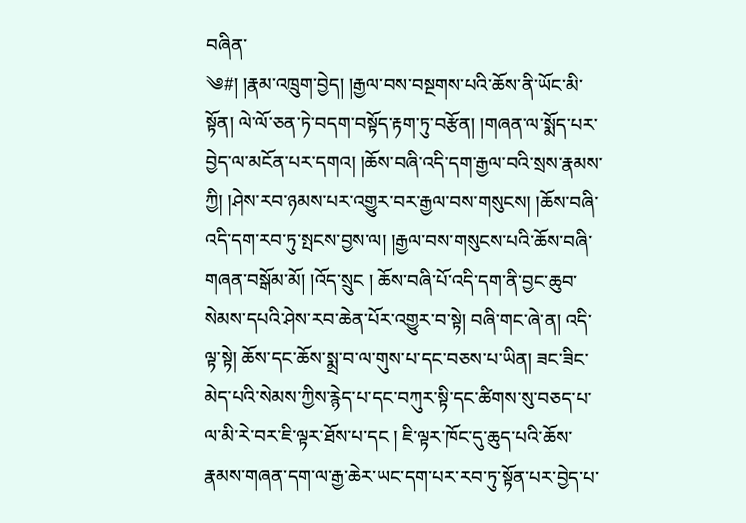བཞིན་
༄#། །རྣམ་འཁྲུག་བྱེད། །རྒྱལ་བས་བསྔགས་པའི་ཆོས་ནི་ཡོང་མི་སྟོན། ལེ་ལོ་ཅན་ཏེ་བདག་བསྟོད་རྟག་ཏུ་བརྩོན། །གཞན་ལ་སྨོད་པར་བྱེད་ལ་མངོན་པར་དགའ། །ཆོས་བཞི་འདི་དག་རྒྱལ་བའི་སྲས་རྣམས་ཀྱི། །ཤེས་རབ་ཉམས་པར་འགྱུར་བར་རྒྱལ་བས་གསུངས། །ཆོས་བཞི་འདི་དག་རབ་ཏུ་སྤངས་བྱས་ལ། །རྒྱལ་བས་གསུངས་པའི་ཆོས་བཞི་གཞན་བསྒོམ་མོ། །འོད་སྲུང ། ཆོས་བཞི་པོ་འདི་དག་ནི་བྱང་ཆུབ་སེམས་དཔའི་ཤེས་རབ་ཆེན་པོར་འགྱུར་བ་སྟེ། བཞི་གང་ཞེ་ན། འདི་ལྟ་སྟེ། ཆོས་དང་ཆོས་སྨྲ་བ་ལ་གུས་པ་དང་བཅས་པ་ཡིན། ཟང་ཟིང་མེད་པའི་སེམས་ཀྱིས་རྙེད་པ་དང་བཀུར་སྟི་དང་ཚིགས་སུ་བཅད་པ་ལ་མི་རེ་བར་ཇི་ལྟར་ཐོས་པ་དང ། ཇི་ལྟར་ཁོང་དུ་ཆུད་པའི་ཆོས་རྣམས་གཞན་དག་ལ་རྒྱ་ཆེར་ཡང་དག་པར་རབ་ཏུ་སྟོན་པར་བྱེད་པ་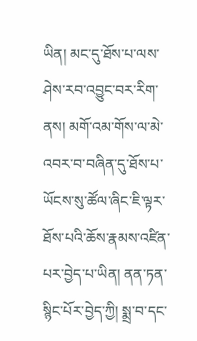ཡིན། མང་དུ་ཐོས་པ་ལས་ཤེས་རབ་འབྱུང་བར་རིག་ནས། མགོ་འམ་གོས་ལ་མེ་འབར་བ་བཞིན་དུ་ཐོས་པ་ཡོངས་སུ་ཚོལ་ཞིང་ཇི་ལྟར་ཐོས་པའི་ཆོས་རྣམས་འཛིན་པར་བྱེད་པ་ཡིན། ནན་ཏན་སྙིང་པོར་བྱེད་ཀྱི། སྨྲ་བ་དང་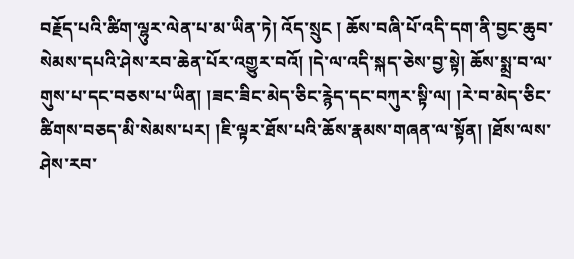བརྗོད་པའི་ཚིག་ལྷུར་ལེན་པ་མ་ཡིན་ཏེ། འོད་སྲུང ། ཆོས་བཞི་པོ་འདི་དག་ནི་བྱང་ཆུབ་སེམས་དཔའི་ཤེས་རབ་ཆེན་པོར་འགྱུར་བའོ། །དེ་ལ་འདི་སྐད་ཅེས་བྱ་སྟེ། ཆོས་སྨྲ་བ་ལ་གུས་པ་དང་བཅས་པ་ཡིན། །ཟང་ཟིང་མེད་ཅིང་རྙེད་དང་བཀུར་སྟི་ལ། །རེ་བ་མེད་ཅིང་
ཚིགས་བཅད་མི་སེམས་པར། །ཇི་ལྟར་ཐོས་པའི་ཆོས་རྣམས་གཞན་ལ་སྟོན། །ཐོས་ལས་ཤེས་རབ་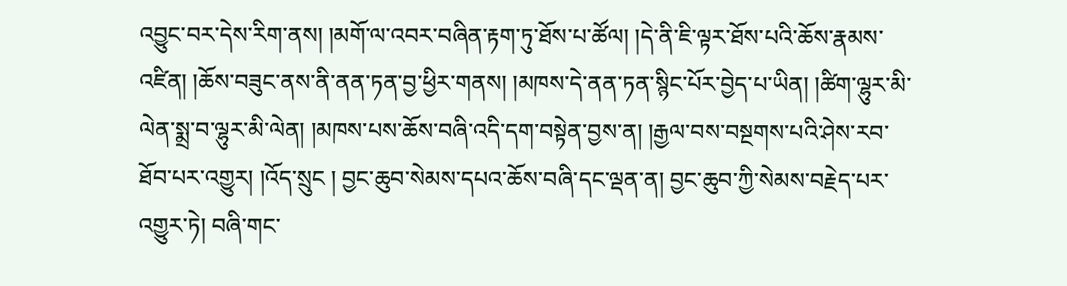འབྱུང་བར་དེས་རིག་ནས། །མགོ་ལ་འབར་བཞིན་རྟག་ཏུ་ཐོས་པ་ཚོལ། །དེ་ནི་ཇི་ལྟར་ཐོས་པའི་ཆོས་རྣམས་འཛིན། །ཆོས་བཟུང་ནས་ནི་ནན་ཏན་བྱ་ཕྱིར་གནས། །མཁས་དེ་ནན་ཏན་སྙིང་པོར་བྱེད་པ་ཡིན། །ཚིག་ལྷུར་མི་ལེན་སྨྲ་བ་ལྷུར་མི་ལེན། །མཁས་པས་ཆོས་བཞི་འདི་དག་བསྟེན་བྱས་ན། །རྒྱལ་བས་བསྔགས་པའི་ཤེས་རབ་ཐོབ་པར་འགྱུར། །འོད་སྲུང ། བྱང་ཆུབ་སེམས་དཔའ་ཆོས་བཞི་དང་ལྡན་ན། བྱང་ཆུབ་ཀྱི་སེམས་བརྗེད་པར་འགྱུར་ཏེ། བཞི་གང་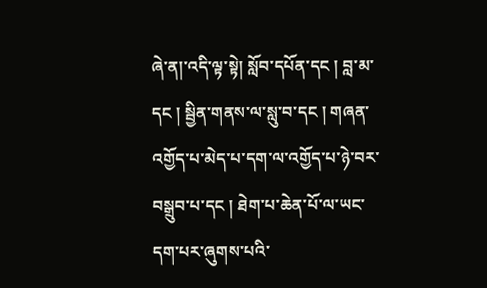ཞེ་ན།་འདི་ལྟ་སྟེ། སློབ་དཔོན་དང ། བླ་མ་དང ། སྦྱིན་གནས་ལ་སླུ་བ་དང ། གཞན་འགྱོད་པ་མེད་པ་དག་ལ་འགྱོད་པ་ཉེ་བར་བསྒྲུབ་པ་དང ། ཐེག་པ་ཆེན་པོ་ལ་ཡང་དག་པར་ཞུགས་པའི་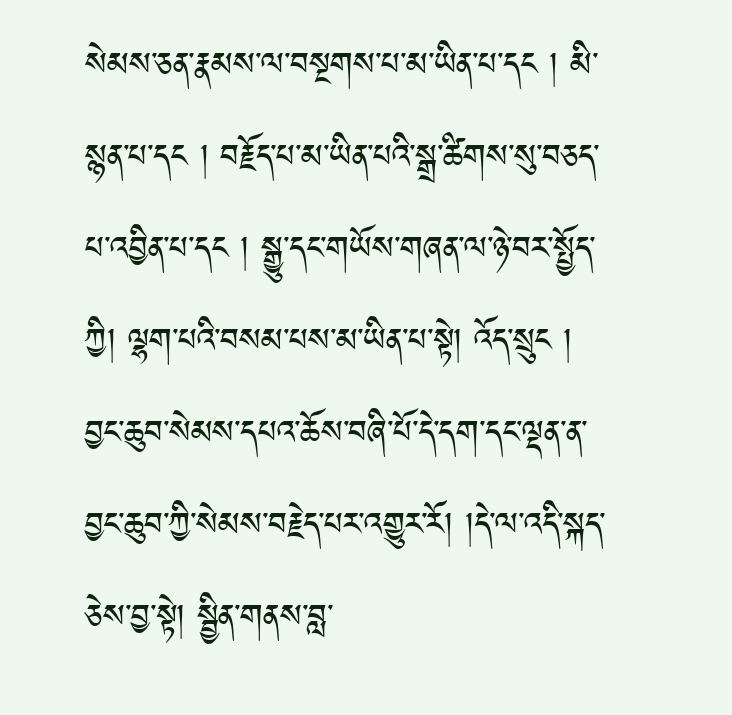སེམས་ཅན་རྣམས་ལ་བསྔགས་པ་མ་ཡིན་པ་དང ། མི་སྙན་པ་དང ། བརྗོད་པ་མ་ཡིན་པའི་སྒྲ་ཚིགས་སུ་བཅད་པ་འབྱིན་པ་དང ། སྒྱུ་དང་གཡོས་གཞན་ལ་ཉེ་བར་སྤྱོད་ཀྱི། ལྷག་པའི་བསམ་པས་མ་ཡིན་པ་སྟེ། འོད་སྲུང ། བྱང་ཆུབ་སེམས་དཔའ་ཆོས་བཞི་པོ་དེ་དག་དང་ལྡན་ན་བྱང་ཆུབ་ཀྱི་སེམས་བརྗེད་པར་འགྱུར་རོ། །དེ་ལ་འདི་སྐད་ཅེས་བྱ་སྟེ། སྦྱིན་གནས་བླ་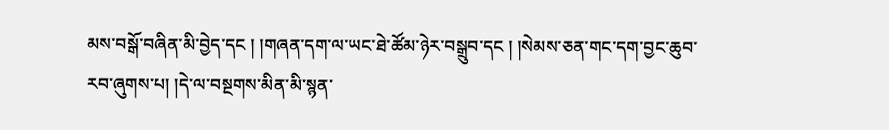མས་བསྒོ་བཞིན་མི་བྱེད་དང ། །གཞན་དག་ལ་ཡང་ཐེ་ཚོམ་ཉེར་བསྒྲུབ་དང ། །སེམས་ཅན་གང་དག་བྱང་ཆུབ་རབ་ཞུགས་པ། །དེ་ལ་བསྔགས་མིན་མི་སྙན་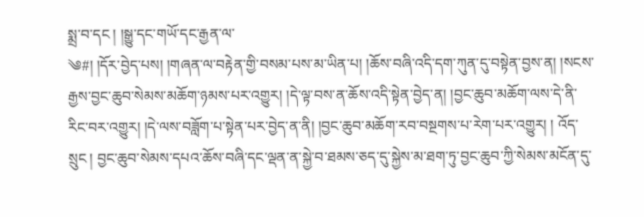སྨྲ་བ་དང ། །སྒྱུ་དང་གཡོ་དང་རྒྱན་ལ་
༄#། །དོར་བྱེད་པས། །གཞན་ལ་བརྟེན་གྱི་བསམ་པས་མ་ཡིན་པ། །ཆོས་བཞི་འདི་དག་ཀུན་དུ་བསྟེན་བྱས་ན། །སངས་རྒྱས་བྱང་ཆུབ་སེམས་མཆོག་ཉམས་པར་འགྱུར། །དེ་ལྟ་བས་ན་ཆོས་འདི་སྟེན་བྱེད་ན། །བྱང་ཆུབ་མཆོག་ལས་དེ་ནི་རིང་བར་འགྱུར། །དེ་ལས་བཟློག་པ་སྟེན་པར་བྱེད་ན་ནི། །བྱང་ཆུབ་མཆོག་རབ་བསྔགས་པ་རེག་པར་འགྱུར། ། འོད་སྲུང ། བྱང་ཆུབ་སེམས་དཔའ་ཆོས་བཞི་དང་ལྡན་ན་སྐྱེ་བ་ཐམས་ཅད་དུ་སྐྱེས་མ་ཐག་ཏུ་བྱང་ཆུབ་ཀྱི་སེམས་མངོན་དུ་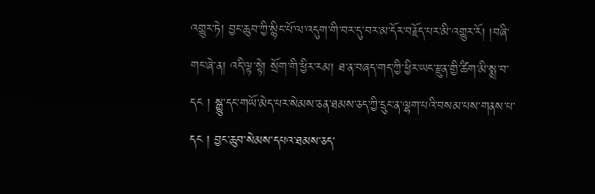འགྱུར་ཏེ། བྱང་ཆུབ་ཀྱི་སྙིང་པོ་ལ་འདུག་གི་བར་དུ་བར་མ་དོར་བརྗོད་པར་མི་འགྱུར་རོ། །བཞི་གང་ཞེ་ན། འདི་ལྟ་སྟེ། སྲོག་གི་ཕྱིར་རམ། ཐ་ན་བཞད་གད་ཀྱི་ཕྱིར་ཡང་རྫུན་གྱི་ཚིག་མི་སྨྲ་བ་དང ། སྒྱུ་དང་གཡོ་མེད་པར་སེམས་ཅན་ཐམས་ཅད་ཀྱི་དྲུང་ན་ལྷག་པའི་བསམ་པས་གནས་པ་དང ། བྱང་ཆུབ་སེམས་དཔའ་ཐམས་ཅད་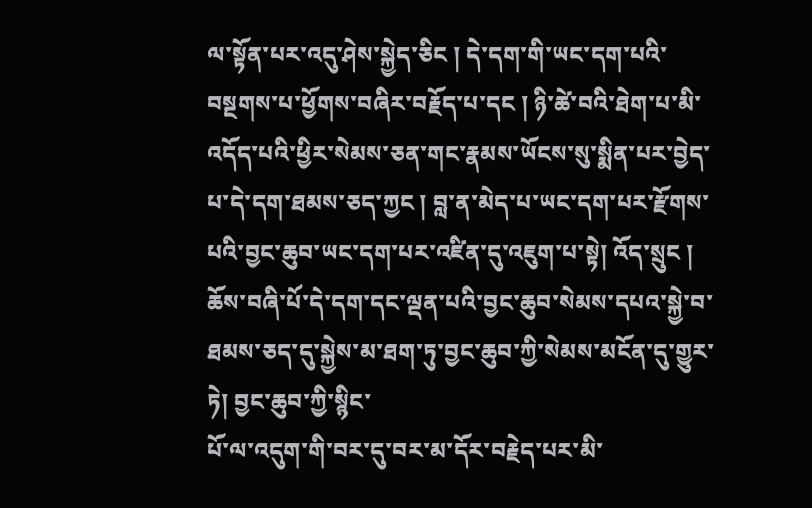ལ་སྟོན་པར་འདུ་ཤེས་སྐྱེད་ཅིང ། དེ་དག་གི་ཡང་དག་པའི་བསྔགས་པ་ཕྱོགས་བཞིར་བརྗོད་པ་དང ། ཉི་ཚེ་བའི་ཐེག་པ་མི་འདོད་པའི་ཕྱིར་སེམས་ཅན་གང་རྣམས་ཡོངས་སུ་སྨིན་པར་བྱེད་པ་དེ་དག་ཐམས་ཅད་ཀྱང ། བླ་ན་མེད་པ་ཡང་དག་པར་རྫོགས་པའི་བྱང་ཆུབ་ཡང་དག་པར་འཛིན་དུ་འཇུག་པ་སྟེ། འོད་སྲུང ། ཆོས་བཞི་པོ་དེ་དག་དང་ལྡན་པའི་བྱང་ཆུབ་སེམས་དཔའ་སྐྱེ་བ་ཐམས་ཅད་དུ་སྐྱེས་མ་ཐག་ཏུ་བྱང་ཆུབ་ཀྱི་སེམས་མངོན་དུ་གྱུར་ཏེ། བྱང་ཆུབ་ཀྱི་སྙིང་
པོ་ལ་འདུག་གི་བར་དུ་བར་མ་དོར་བརྗེད་པར་མི་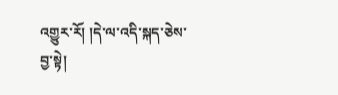འགྱུར་རོ། །དེ་ལ་འདི་སྐད་ཅེས་བྱ་སྟེ།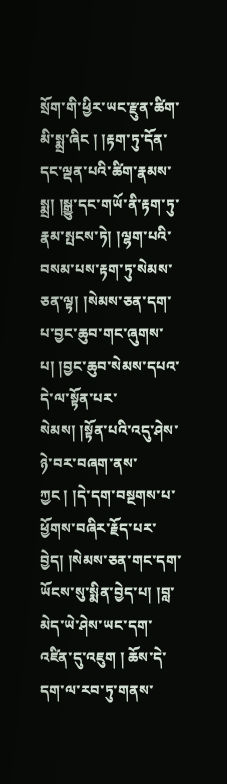སྲོག་གི་ཕྱིར་ཡང་རྫུན་ཚིག་མི་སྨྲ་ཞིང ། །རྟག་ཏུ་དོན་དང་ལྡན་པའི་ཚིག་རྣམས་སྨྲ། །སྒྱུ་དང་གཡོ་ནི་རྟག་ཏུ་རྣམ་སྤངས་ཏེ། །ལྷག་པའི་བསམ་པས་རྟག་ཏུ་སེམས་ཅན་ལྟ། །སེམས་ཅན་དག་པ་བྱང་ཆུབ་གང་ཞུགས་པ། །བྱང་ཆུབ་སེམས་དཔའ་དེ་ལ་སྟོན་པར་སེམས། །སྟོན་པའི་འདུ་ཤེས་ཉེ་བར་བཞག་ནས་ཀྱང ། །དེ་དག་བསྔགས་པ་ཕྱོགས་བཞིར་རྗོད་པར་བྱེད། །སེམས་ཅན་གང་དག་ཡོངས་སུ་སྨིན་བྱེད་པ། །བླ་མེད་ཡེ་ཤེས་ཡང་དག་འཛིན་དུ་འཇུག ། ཆོས་དེ་དག་ལ་རབ་ཏུ་གནས་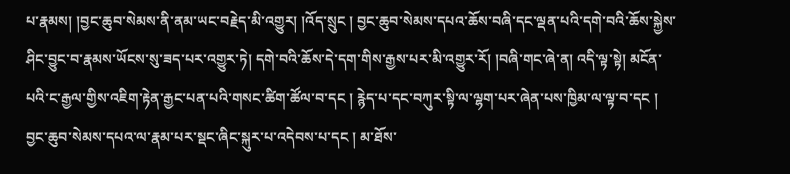པ་རྣམས། །བྱང་ཆུབ་སེམས་ནི་ནམ་ཡང་བརྗེད་མི་འགྱུར། །འོད་སྲུང ། བྱང་ཆུབ་སེམས་དཔའ་ཆོས་བཞི་དང་ལྡན་པའི་དགེ་བའི་ཆོས་སྐྱེས་ཤིང་བྱུང་བ་རྣམས་ཡོངས་སུ་ཟད་པར་འགྱུར་ཏེ། དགེ་བའི་ཆོས་དེ་དག་གིས་རྒྱས་པར་མི་འགྱུར་རོ། །བཞི་གང་ཞེ་ན། འདི་ལྟ་སྟེ། མངོན་པའི་ང་རྒྱལ་གྱིས་འཇིག་རྟེན་རྒྱང་པན་པའི་གསང་ཚིག་ཚོལ་བ་དང ། རྙེད་པ་དང་བཀུར་སྟི་ལ་ལྷག་པར་ཞེན་པས་ཁྱིམ་ལ་ལྟ་བ་དང ། བྱང་ཆུབ་སེམས་དཔའ་ལ་རྣམ་པར་སྡང་ཞིང་སྐུར་པ་འདེབས་པ་དང ། མ་ཐོས་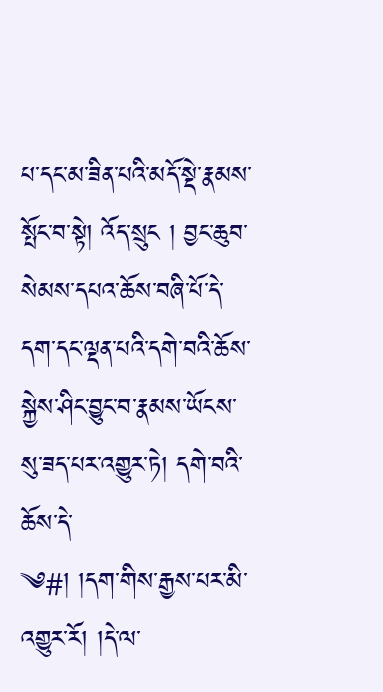པ་དང་མ་ཟིན་པའི་མདོ་སྡེ་རྣམས་སྤོང་བ་སྟེ། འོད་སྲུང ། བྱང་ཆུབ་སེམས་དཔའ་ཆོས་བཞི་པོ་དེ་དག་དང་ལྡན་པའི་དགེ་བའི་ཆོས་སྐྱེས་ཤིང་བྱུང་བ་རྣམས་ཡོངས་སུ་ཟད་པར་འགྱུར་ཏེ། དགེ་བའི་ཆོས་དེ་
༄#། །དག་གིས་རྒྱས་པར་མི་འགྱུར་རོ། །དེ་ལ་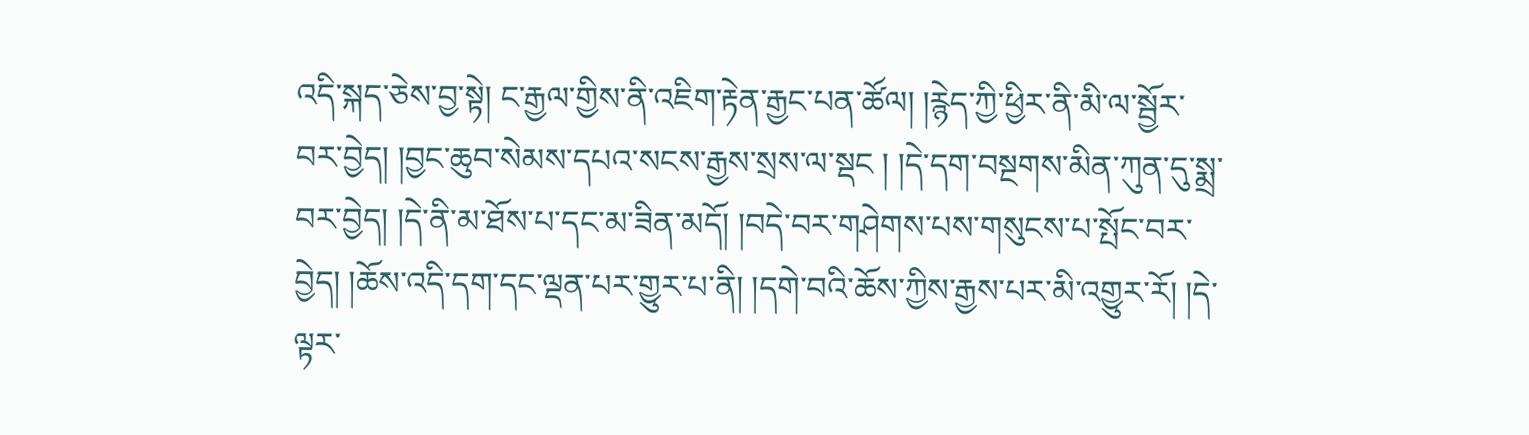འདི་སྐད་ཅེས་བྱ་སྟེ། ང་རྒྱལ་གྱིས་ནི་འཇིག་རྟེན་རྒྱང་པན་ཚོལ། །རྙེད་ཀྱི་ཕྱིར་ནི་མི་ལ་སྦྱོར་བར་བྱེད། །བྱང་ཆུབ་སེམས་དཔའ་སངས་རྒྱས་སྲས་ལ་སྡང ། །དེ་དག་བསྔགས་མིན་ཀུན་དུ་སྨྲ་བར་བྱེད། །དེ་ནི་མ་ཐོས་པ་དང་མ་ཟིན་མདོ། །བདེ་བར་གཤེགས་པས་གསུངས་པ་སྤོང་བར་བྱེད། །ཆོས་འདི་དག་དང་ལྡན་པར་གྱུར་པ་ནི། །དགེ་བའི་ཆོས་ཀྱིས་རྒྱས་པར་མི་འགྱུར་རོ། །དེ་ལྟར་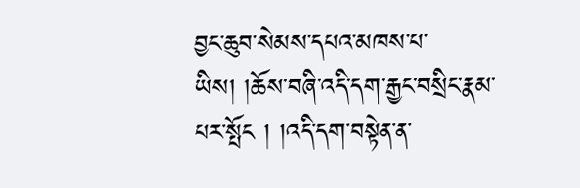བྱང་ཆུབ་སེམས་དཔའ་མཁས་པ་ཡིས། །ཆོས་བཞི་འདི་དག་རྒྱང་བསྲིང་རྣམ་པར་སྤོང ། །འདི་དག་བསྟེན་ན་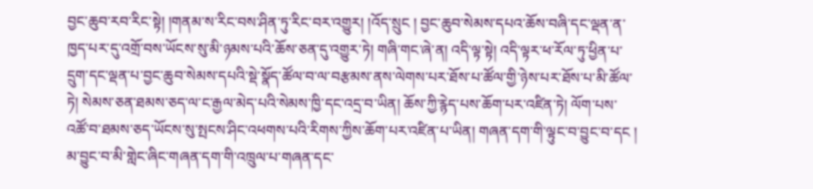བྱང་ཆུབ་རབ་རིང་སྟེ། །གནམ་ས་རིང་བས་ཤིན་ཏུ་རིང་བར་འགྱུར། །འོད་སྲུང ། བྱང་ཆུབ་སེམས་དཔའ་ཆོས་བཞི་དང་ལྡན་ན་ཁྱད་པར་དུ་འགྲོ་བས་ཡོངས་སུ་མི་ཉམས་པའི་ཆོས་ཅན་དུ་འགྱུར་ཏེ། གཞི་གང་ཞེ་ན། འདི་ལྟ་སྟེ། འདི་ལྟར་ཕ་རོལ་ཏུ་ཕྱིན་པ་དྲུག་དང་ལྡན་པ་བྱང་ཆུབ་སེམས་དཔའི་སྡེ་སྣོད་ཚོལ་བ་ལ་བརྩམས་ནས་ལེགས་པར་ཐོས་པ་ཚོལ་གྱི་ཉེས་པར་ཐོས་པ་མི་ཚོལ་ཏེ། སེམས་ཅན་ཐམས་ཅད་ལ་ང་རྒྱལ་མེད་པའི་སེམས་ཁྱི་དང་འདྲ་བ་ཡིན། ཆོས་ཀྱི་རྙེད་པས་ཆོག་པར་འཛིན་ཏེ། ལོག་པས་འཚོ་བ་ཐམས་ཅད་ཡོངས་སུ་སྤངས་ཤིང་འཕགས་པའི་རིགས་ཀྱིས་ཆོག་པར་འཛིན་པ་ཡིན། གཞན་དག་གི་ལྟུང་བ་བྱུང་བ་དང ། མ་བྱུང་བ་མི་གླེང་ཞིང་གཞན་དག་གི་འཁྲུལ་པ་གཞན་དང་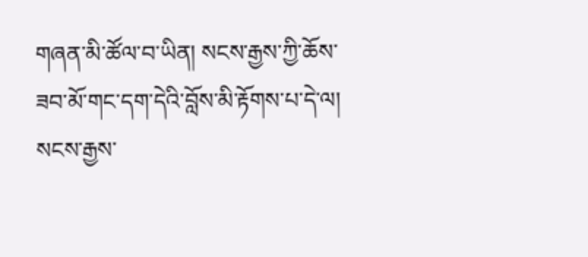གཞན་མི་ཚོལ་བ་ཡིན། སངས་རྒྱས་ཀྱི་ཆོས་ཟབ་མོ་གང་དག་དེའི་བློས་མི་རྟོགས་པ་དེ་ལ། སངས་རྒྱས་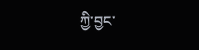ཀྱི་བྱང་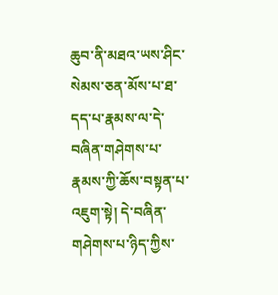ཆུབ་ནི་མཐའ་ཡས་ཤིང་སེམས་ཅན་མོས་པ་ཐ་དད་པ་རྣམས་ལ་དེ་བཞིན་གཤེགས་པ་རྣམས་ཀྱི་ཆོས་བསྟན་པ་འཇུག་སྟེ། དེ་བཞིན་གཤེགས་པ་ཉིད་ཀྱིས་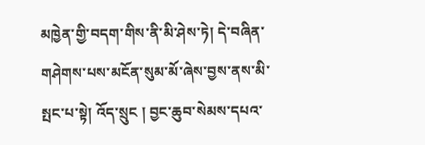མཁྱེན་གྱི་བདག་གིས་ནི་མི་ཤེས་ཏེ། དེ་བཞིན་གཤེགས་པས་མངོན་སུམ་མོ་ཞེས་བྱས་ནས་མི་སྤང་པ་སྟེ། འོད་སྲུང ། བྱང་ཆུབ་སེམས་དཔའ་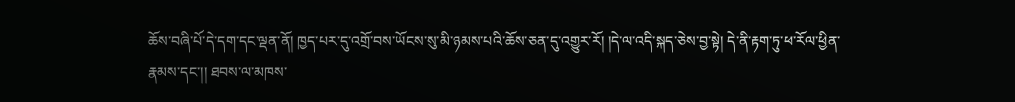ཆོས་བཞི་པོ་དེ་དག་དང་ལྡན་ནོ། ཁྱད་པར་དུ་འགྲོ་བས་ཡོངས་སུ་མི་ཉམས་པའི་ཆོས་ཅན་དུ་འགྱུར་རོ། །དེ་ལ་འདི་སྐད་ཅེས་བྱ་སྟེ། དེ་ནི་རྟག་ཏུ་ཕ་རོལ་ཕྱིན་རྣམས་དང་།། ཐབས་ལ་མཁས་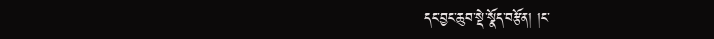དང་བྱང་ཆུབ་སྡེ་སྣོད་བརྩོན། །ང་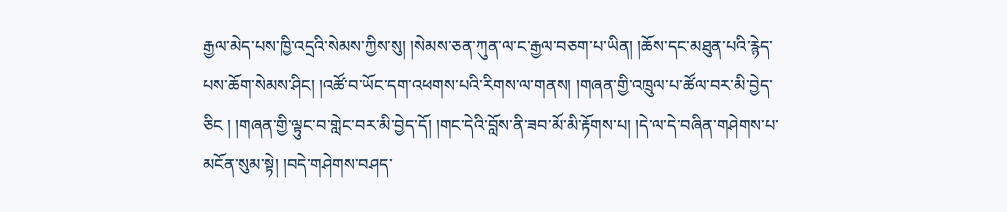རྒྱལ་མེད་པས་ཁྱི་འདྲའི་སེམས་ཀྱིས་སུ། །སེམས་ཅན་ཀུན་ལ་ང་རྒྱལ་བཅག་པ་ཡིན། །ཆོས་དང་མཐུན་པའི་རྙེད་པས་ཆོག་སེམས་ཤིང། །འཚོ་བ་ཡོང་དག་འཕགས་པའི་རིགས་ལ་གནས། །གཞན་གྱི་འཁྲུལ་པ་ཚོལ་བར་མི་བྱེད་ཅིང ། །གཞན་གྱི་ལྟུང་བ་གླེང་བར་མི་བྱེད་དོ། །གང་དེའི་བློས་ནི་ཟབ་མོ་མི་རྟོགས་པ། །དེ་ལ་དེ་བཞིན་གཤེགས་པ་མངོན་སུམ་སྟེ། །བདེ་གཤེགས་བཤད་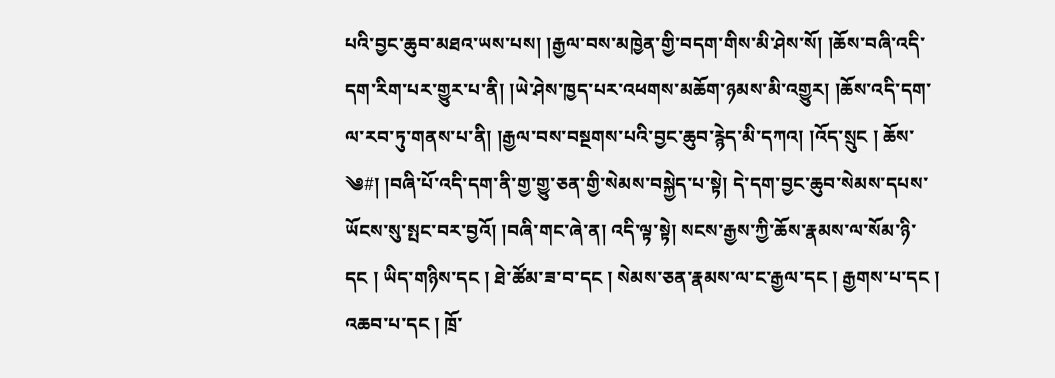པའི་བྱང་ཆུབ་མཐའ་ཡས་པས། །རྒྱལ་བས་མཁྱེན་གྱི་བདག་གིས་མི་ཤེས་སོ། །ཆོས་བཞི་འདི་དག་རིག་པར་གྱུར་པ་ནི། །ཡེ་ཤེས་ཁྱད་པར་འཕགས་མཆོག་ཉམས་མི་འགྱུར། །ཆོས་འདི་དག་ལ་རབ་ཏུ་གནས་པ་ནི། །རྒྱལ་བས་བསྔགས་པའི་བྱང་ཆུབ་རྙེད་མི་དཀའ། །འོད་སྲུང ། ཆོས་
༄#། །བཞི་པོ་འདི་དག་ནི་གྱ་གྱུ་ཅན་གྱི་སེམས་བསྐྱེད་པ་སྟེ། དེ་དག་བྱང་ཆུབ་སེམས་དཔས་ཡོངས་སུ་སྤང་བར་བྱའོ། །བཞི་གང་ཞེ་ན། འདི་ལྟ་སྟེ། སངས་རྒྱས་ཀྱི་ཆོས་རྣམས་ལ་སོམ་ཉི་དང ། ཡིད་གཉིས་དང ། ཐེ་ཚོམ་ཟ་བ་དང ། སེམས་ཅན་རྣམས་ལ་ང་རྒྱལ་དང ། རྒྱགས་པ་དང ། འཆབ་པ་དང ། ཁྲོ་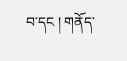བ་དང ། གནོད་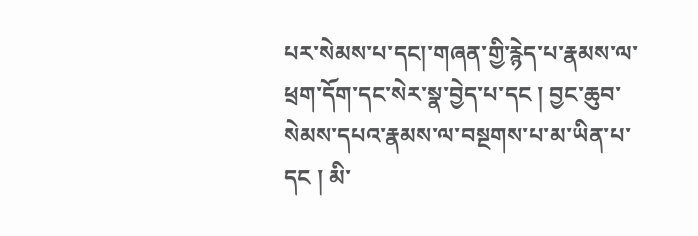པར་སེམས་པ་དང།་གཞན་གྱི་རྙེད་པ་རྣམས་ལ་ཕྲག་དོག་དང་སེར་སྣ་བྱེད་པ་དང ། བྱང་ཆུབ་སེམས་དཔའ་རྣམས་ལ་བསྔགས་པ་མ་ཡིན་པ་དང ། མི་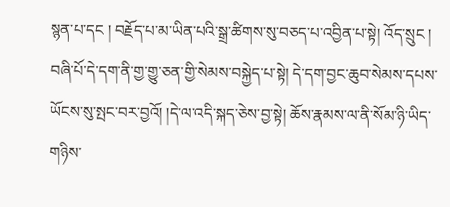སྙན་པ་དང ། བརྗོད་པ་མ་ཡིན་པའི་སྒྲ་ཚིགས་སུ་བཅད་པ་འབྱིན་པ་སྟེ། འོད་སྲུང ། བཞི་པོ་དེ་དག་ནི་གྱ་གྱུ་ཅན་གྱི་སེམས་བསྐྱེད་པ་སྟེ། དེ་དག་བྱང་ཆུབ་སེམས་དཔས་ཡོངས་སུ་སྤང་བར་བྱའོ། །དེ་ལ་འདི་སྐད་ཅེས་བྱ་སྟེ། ཆོས་རྣམས་ལ་ནི་སོམ་ཉི་ཡིད་གཉིས་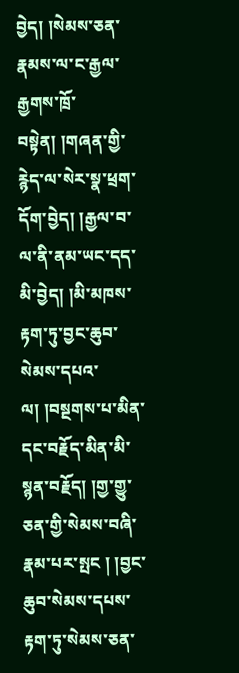བྱེད། །སེམས་ཅན་རྣམས་ལ་ང་རྒྱལ་རྒྱགས་ཁྲོ་བསྟེན། །གཞན་གྱི་རྙེད་ལ་སེར་སྣ་ཕྲག་དོག་བྱེད། །རྒྱལ་བ་ལ་ནི་ནམ་ཡང་དད་མི་བྱེད། །མི་མཁས་རྟག་ཏུ་བྱང་ཆུབ་སེམས་དཔའ་ལ། །བསྔགས་པ་མིན་དང་བརྗོད་མིན་མི་སྙན་བརྗོད། །གྱ་གྱུ་ཅན་གྱི་སེམས་བཞི་རྣམ་པར་སྤང ། །བྱང་ཆུབ་སེམས་དཔས་རྟག་ཏུ་སེམས་ཅན་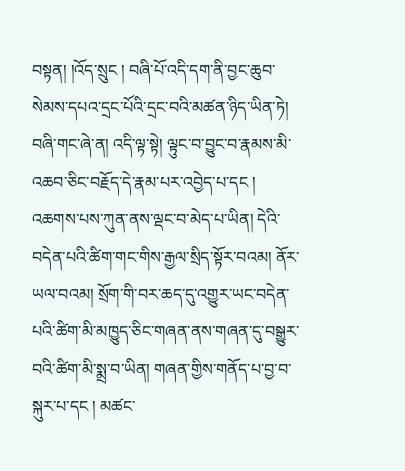བསྟན། །འོད་སྲུང ། བཞི་པོ་འདི་དག་ནི་བྱང་ཆུབ་སེམས་དཔའ་དྲང་པོའི་དྲང་བའི་མཚན་ཉིད་ཡིན་ཏེ། བཞི་གང་ཞེ་ན། འདི་ལྟ་སྟེ། ལྟུང་བ་བྱུང་བ་རྣམས་མི་
འཆབ་ཅིང་བརྗོད་དེ་རྣམ་པར་འབྱེད་པ་དང ། འཆགས་པས་ཀུན་ནས་ལྡང་བ་མེད་པ་ཡིན། དེའི་བདེན་པའི་ཚིག་གང་གིས་རྒྱལ་སྲིད་སྟོར་བའམ། ནོར་ཡལ་བའམ། སྲོག་གི་བར་ཆད་དུ་འགྱུར་ཡང་བདེན་པའི་ཚིག་མི་མཁྱུད་ཅིང་གཞན་ནས་གཞན་དུ་བསྒྱུར་བའི་ཚིག་མི་སྨྲ་བ་ཡིན། གཞན་གྱིས་གནོད་པ་བྱ་བ་སྐུར་པ་དང ། མཚང་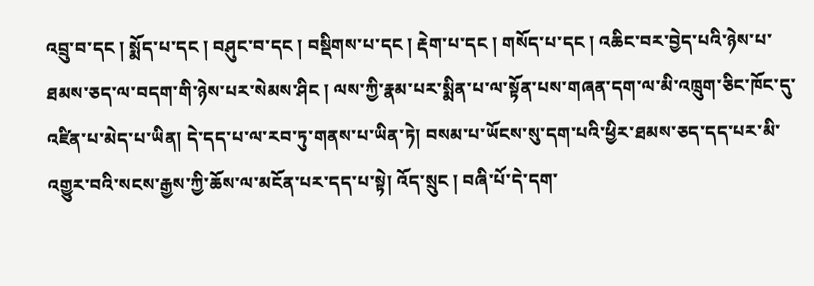འབྲུ་བ་དང ། སྨོད་པ་དང ། བཤུང་བ་དང ། བསྡིགས་པ་དང ། རྡེག་པ་དང ། གསོད་པ་དང ། འཆིང་བར་བྱེད་པའི་ཉེས་པ་ཐམས་ཅད་ལ་བདག་གི་ཉེས་པར་སེམས་ཤིང ། ལས་ཀྱི་རྣམ་པར་སྨིན་པ་ལ་སྟོན་པས་གཞན་དག་ལ་མི་འཁྲུག་ཅིང་ཁོང་དུ་འཛིན་པ་མེད་པ་ཡིན། དེ་དད་པ་ལ་རབ་ཏུ་གནས་པ་ཡིན་ཏེ། བསམ་པ་ཡོངས་སུ་དག་པའི་ཕྱིར་ཐམས་ཅད་དད་པར་མི་འགྱུར་བའི་སངས་རྒྱས་ཀྱི་ཆོས་ལ་མངོན་པར་དད་པ་སྟེ། འོད་སྲུང ། བཞི་པོ་དེ་དག་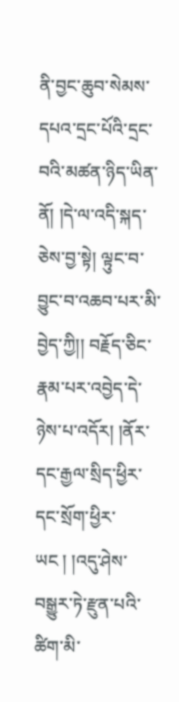ནི་བྱང་ཆུབ་སེམས་དཔའ་དྲང་པོའི་དྲང་བའི་མཚན་ཉིད་ཡིན་ནོ། །དེ་ལ་འདི་སྐད་ཅེས་བྱ་སྟེ། ལྟུང་བ་བྱུང་བ་འཆབ་པར་མི་བྱེད་ཀྱི།། བརྗོད་ཅིང་རྣམ་པར་འབྱེད་དེ་ཉེས་པ་འདོར། །ནོར་དང་རྒྱལ་སྲིད་ཕྱིར་དང་སྲོག་ཕྱིར་ཡང ། །འདུ་ཤེས་བསྒྱུར་ཏེ་རྫུན་པའི་ཚིག་མི་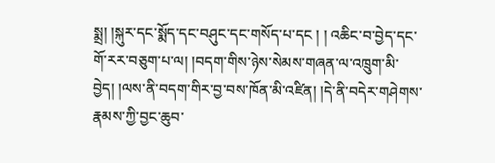སྨྲ། །སྐུར་དང་སྨོད་དང་བཤུང་དང་གསོད་པ་དང ། ། འཆིང་བ་བྱེད་དང་གོ་རར་བཅུག་པ་ལ། །བདག་གིས་ཉེས་སེམས་གཞན་ལ་འཁྲུག་མི་བྱེད། །ལས་ནི་བདག་གིར་བྱ་བས་ཁོན་མི་འཛིན། །དེ་ནི་བདེར་གཤེགས་རྣམས་ཀྱི་བྱང་ཆུབ་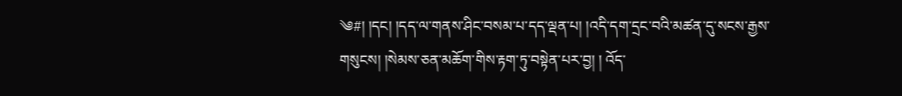༄#། །དང། །དད་ལ་གནས་ཤིང་བསམ་པ་དད་ལྡན་པ། །འདི་དག་དྲང་བའི་མཚན་དུ་སངས་རྒྱས་གསུངས། །སེམས་ཅན་མཆོག་གིས་རྟག་ཏུ་བསྟེན་པར་བྱ། ། འོད་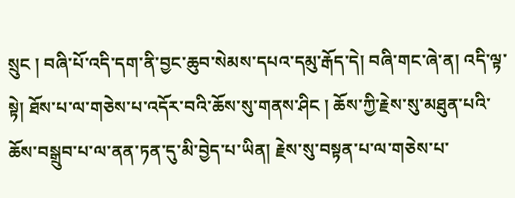སྲུང ། བཞི་པོ་འདི་དག་ནི་བྱང་ཆུབ་སེམས་དཔའ་དམུ་རྒོད་དེ། བཞི་གང་ཞེ་ན། འདི་ལྟ་སྟེ། ཐོས་པ་ལ་གཅེས་པ་འདོར་བའི་ཆོས་སུ་གནས་ཤིང ། ཆོས་ཀྱི་རྗེས་སུ་མཐུན་པའི་ཆོས་བསྒྲུབ་པ་ལ་ནན་ཏན་དུ་མི་བྱེད་པ་ཡིན། རྗེས་སུ་བསྟན་པ་ལ་གཅེས་པ་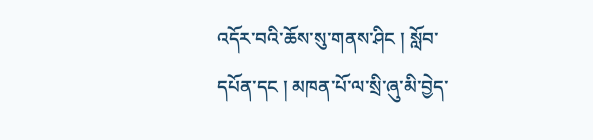འདོར་བའི་ཆོས་སུ་གནས་ཤིང ། སློབ་དཔོན་དང ། མཁན་པོ་ལ་སྲི་ཞུ་མི་བྱེད་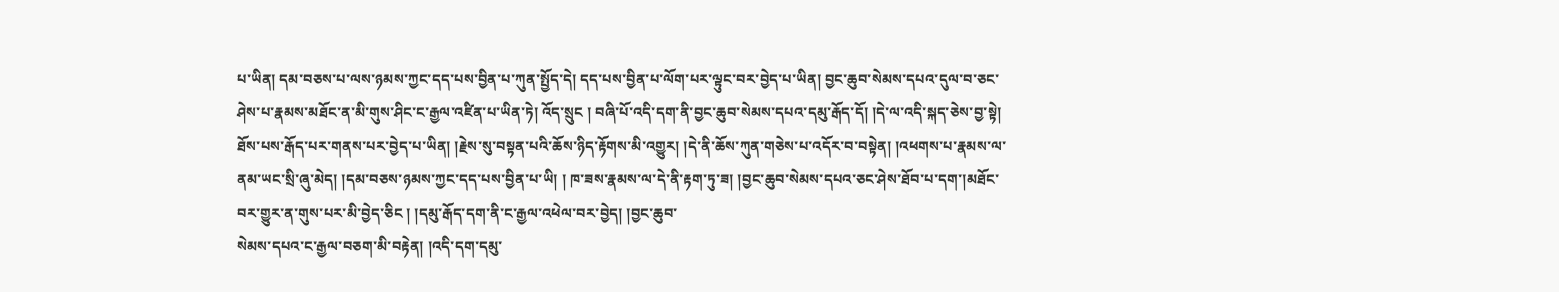པ་ཡིན། དམ་བཅས་པ་ལས་ཉམས་ཀྱང་དད་པས་བྱིན་པ་ཀུན་སྤྱོད་དེ། དད་པས་བྱིན་པ་ལོག་པར་ལྟུང་བར་བྱེད་པ་ཡིན། བྱང་ཆུབ་སེམས་དཔའ་དུལ་བ་ཅང་ཤེས་པ་རྣམས་མཐོང་ན་མི་གུས་ཤིང་ང་རྒྱལ་འཛིན་པ་ཡིན་ཏེ། འོད་སྲུང ། བཞི་པོ་འདི་དག་ནི་བྱང་ཆུབ་སེམས་དཔའ་དམུ་རྒོད་དོ། །དེ་ལ་འདི་སྐད་ཅེས་བྱ་སྟེ། ཐོས་པས་རྒོད་པར་གནས་པར་བྱེད་པ་ཡིན། །རྗེས་སུ་བསྟན་པའི་ཆོས་ཉིད་རྟོགས་མི་འགྱུར། །དེ་ནི་ཆོས་ཀུན་གཅེས་པ་འདོར་བ་བསྟེན། །འཕགས་པ་རྣམས་ལ་ནམ་ཡང་སྲི་ཞུ་མེད། །དམ་བཅས་ཉམས་ཀྱང་དད་པས་བྱིན་པ་ཡི། ། ཁ་ཟས་རྣམས་ལ་དེ་ནི་རྟག་ཏུ་ཟ། །བྱང་ཆུབ་སེམས་དཔའ་ཅང་ཤེས་ཐོབ་པ་དག་།མཐོང་བར་གྱུར་ན་གུས་པར་མི་བྱེད་ཅིང ། །དམུ་རྒོད་དག་ནི་ང་རྒྱལ་འཕེལ་བར་བྱེད། །བྱང་ཆུབ་
སེམས་དཔའ་ང་རྒྱལ་བཅག་མི་བརྟེན། །འདི་དག་དམུ་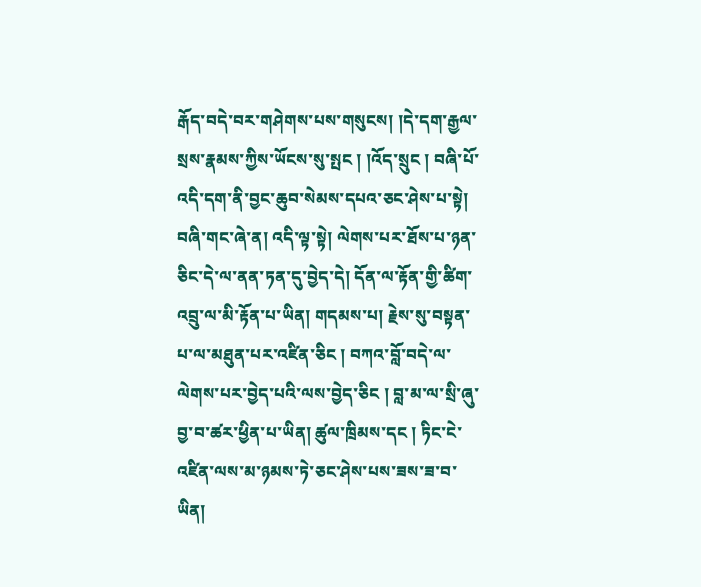རྒོད་བདེ་བར་གཤེགས་པས་གསུངས། །དེ་དག་རྒྱལ་སྲས་རྣམས་ཀྱིས་ཡོངས་སུ་སྤང ། །འོད་སྲུང ། བཞི་པོ་འདི་དག་ནི་བྱང་ཆུབ་སེམས་དཔའ་ཅང་ཤེས་པ་སྟེ། བཞི་གང་ཞེ་ན། འདི་ལྟ་སྟེ། ལེགས་པར་ཐོས་པ་ཉན་ཅིང་དེ་ལ་ནན་ཏན་དུ་བྱེད་དེ། དོན་ལ་རྟོན་གྱི་ཚིག་འབྲུ་ལ་མི་རྟོན་པ་ཡིན། གདམས་པ། རྗེས་སུ་བསྟན་པ་ལ་མཐུན་པར་འཛིན་ཅིང ། བཀའ་བློ་བདེ་ལ་ལེགས་པར་བྱེད་པའི་ལས་བྱེད་ཅིང ། བླ་མ་ལ་སྲི་ཞུ་བྱ་བ་ཚར་ཕྱིན་པ་ཡིན། ཚུལ་ཁྲིམས་དང ། ཏིང་ངེ་འཛིན་ལས་མ་ཉམས་ཏེ་ཅང་ཤེས་པས་ཟས་ཟ་བ་ཡིན།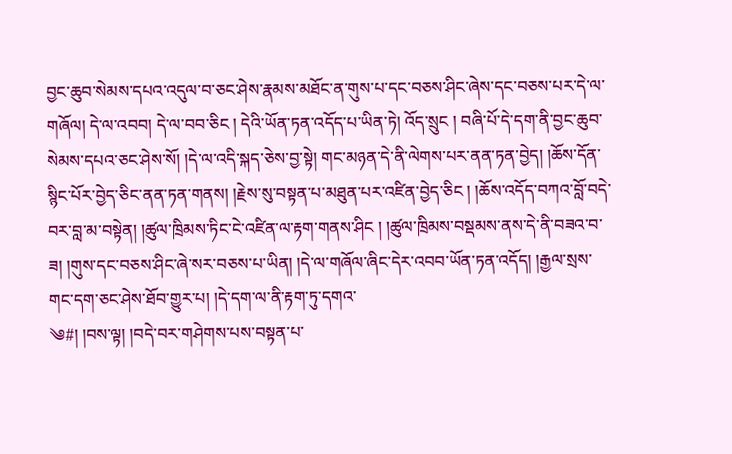བྱང་ཆུབ་སེམས་དཔའ་འདུལ་བ་ཅང་ཤེས་རྣམས་མཐོང་ན་གུས་པ་དང་བཅས་ཤིང་ཞེས་དང་བཅས་པར་དེ་ལ་གཞོལ། དེ་ལ་འབབ། དེ་ལ་བབ་ཅིང ། དེའི་ཡོན་ཏན་འདོད་པ་ཡིན་ཏེ། འོད་སྲུང ། བཞི་པོ་དེ་དག་ནི་བྱང་ཆུབ་སེམས་དཔའ་ཅང་ཤེས་སོ། །དེ་ལ་འདི་སྐད་ཅེས་བྱ་སྟེ། གང་མཉན་དེ་ནི་ལེགས་པར་ནན་ཏན་བྱེད། །ཆོས་དོན་སྙིང་པོར་བྱེད་ཅིང་ནན་ཏན་གནས། །རྗེས་སུ་བསྟན་པ་མཐུན་པར་འཛིན་བྱེད་ཅིང ། །ཆོས་འདོད་བཀའ་བློ་བདེ་བར་བླ་མ་བསྟེན། །ཚུལ་ཁྲིམས་ཏིང་ངེ་འཛིན་ལ་རྟག་གནས་ཤིང ། །ཚུལ་ཁྲིམས་བསྡམས་ནས་དེ་ནི་བཟའ་བ་ཟ། །གུས་དང་བཅས་ཤིང་ཞེ་སར་བཅས་པ་ཡིན། །དེ་ལ་གཞོལ་ཞིང་དེར་འབབ་ཡོན་ཏན་འདོད། །རྒྱལ་སྲས་གང་དག་ཅང་ཤེས་ཐོབ་གྱུར་པ། །དེ་དག་ལ་ནི་རྟག་ཏུ་དགའ་
༄#། །བས་ལྟ། །བདེ་བར་གཤེགས་པས་བསྟན་པ་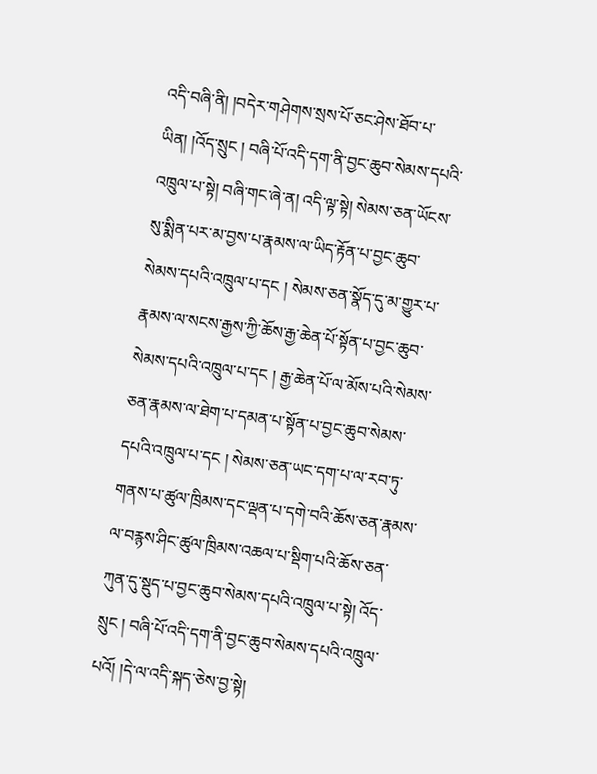འདི་བཞི་ནི། །བདེར་གཤེགས་སྲས་པོ་ཅང་ཤེས་ཐོབ་པ་ཡིན། །འོད་སྲུང ། བཞི་པོ་འདི་དག་ནི་བྱང་ཆུབ་སེམས་དཔའི་འཁྲུལ་པ་སྟེ། བཞི་གང་ཞེ་ན། འདི་ལྟ་སྟེ། སེམས་ཅན་ཡོངས་སུ་སྨིན་པར་མ་བྱས་པ་རྣམས་ལ་ཡིད་རྟོན་པ་བྱང་ཆུབ་སེམས་དཔའི་འཁྲུལ་པ་དང ། སེམས་ཅན་སྣོད་དུ་མ་གྱུར་པ་རྣམས་ལ་སངས་རྒྱས་ཀྱི་ཆོས་རྒྱ་ཆེན་པོ་སྟོན་པ་བྱང་ཆུབ་སེམས་དཔའི་འཁྲུལ་པ་དང ། རྒྱ་ཆེན་པོ་ལ་མོས་པའི་སེམས་ཅན་རྣམས་ལ་ཐེག་པ་དམན་པ་སྟོན་པ་བྱང་ཆུབ་སེམས་དཔའི་འཁྲུལ་པ་དང ། སེམས་ཅན་ཡང་དག་པ་ལ་རབ་ཏུ་གནས་པ་ཚུལ་ཁྲིམས་དང་ལྡན་པ་དགེ་བའི་ཆོས་ཅན་རྣམས་ལ་བརྙས་ཤིང་ཚུལ་ཁྲིམས་འཆལ་པ་སྡིག་པའི་ཆོས་ཅན་ཀུན་དུ་སྡུད་པ་བྱང་ཆུབ་སེམས་དཔའི་འཁྲུལ་པ་སྟེ། འོད་སྲུང ། བཞི་པོ་འདི་དག་ནི་བྱང་ཆུབ་སེམས་དཔའི་འཁྲུལ་པའོ། །དེ་ལ་འདི་སྐད་ཅེས་བྱ་སྟེ།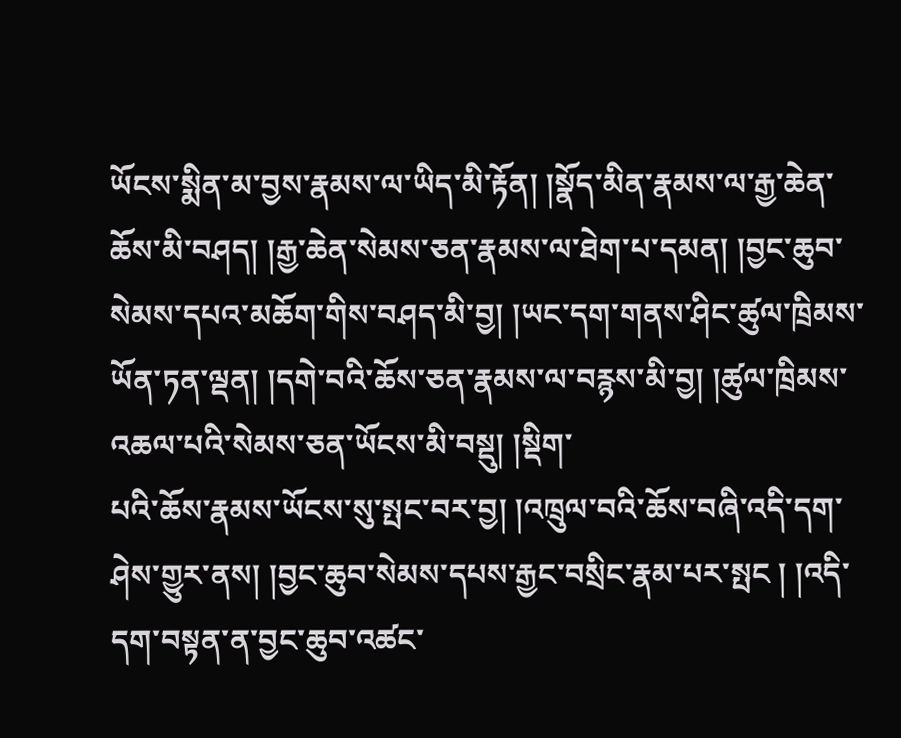ཡོངས་སྨིན་མ་བྱས་རྣམས་ལ་ཡིད་མི་རྟོན། །སྣོད་མིན་རྣམས་ལ་རྒྱ་ཆེན་ཆོས་མི་བཤད། །རྒྱ་ཆེན་སེམས་ཅན་རྣམས་ལ་ཐེག་པ་དམན། །བྱང་ཆུབ་སེམས་དཔའ་མཆོག་གིས་བཤད་མི་བྱ། །ཡང་དག་གནས་ཤིང་ཚུལ་ཁྲིམས་ཡོན་ཏན་ལྡན། །དགེ་བའི་ཆོས་ཅན་རྣམས་ལ་བརྙས་མི་བྱ། །ཚུལ་ཁྲིམས་འཆལ་པའི་སེམས་ཅན་ཡོངས་མི་བསྡུ། །སྡིག་
པའི་ཆོས་རྣམས་ཡོངས་སུ་སྤང་བར་བྱ། །འཁྲུལ་བའི་ཆོས་བཞི་འདི་དག་ཤེས་གྱུར་ནས། །བྱང་ཆུབ་སེམས་དཔས་རྒྱང་བསྲིང་རྣམ་པར་སྤང ། །འདི་དག་བསྟན་ན་བྱང་ཆུབ་འཚང་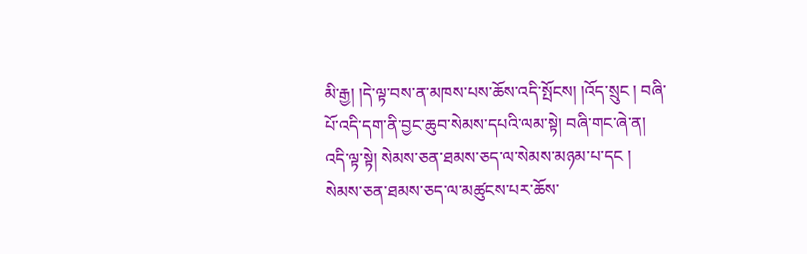མི་རྒྱ། །དེ་ལྟ་བས་ན་མཁས་པས་ཆོས་འདི་སྤོངས། །འོད་སྲུང ། བཞི་པོ་འདི་དག་ནི་བྱང་ཆུབ་སེམས་དཔའི་ལམ་སྟེ། བཞི་གང་ཞེ་ན། འདི་ལྟ་སྟེ། སེམས་ཅན་ཐམས་ཅད་ལ་སེམས་མཉམ་པ་དང ། སེམས་ཅན་ཐམས་ཅད་ལ་མཚུངས་པར་ཆོས་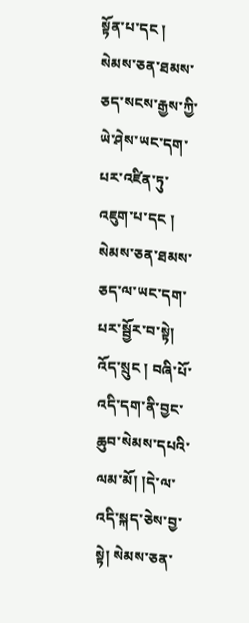སྟོན་པ་དང ། སེམས་ཅན་ཐམས་ཅད་སངས་རྒྱས་ཀྱི་ཡེ་ཤེས་ཡང་དག་པར་འཛིན་ཏུ་འཇུག་པ་དང ། སེམས་ཅན་ཐམས་ཅད་ལ་ཡང་དག་པར་སྦྱོར་བ་སྟེ། འོད་སྲུང ། བཞི་པོ་འདི་དག་ནི་བྱང་ཆུབ་སེམས་དཔའི་ལམ་མོ། །དེ་ལ་འདི་སྐད་ཅེས་བྱ་སྟེ། སེམས་ཅན་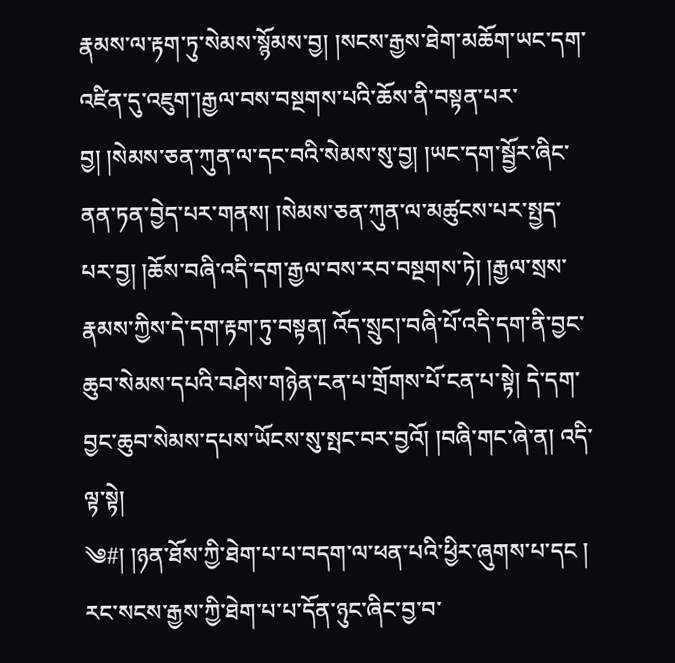རྣམས་ལ་རྟག་ཏུ་སེམས་སྙོམས་བྱ། །སངས་རྒྱས་ཐེག་མཆོག་ཡང་དག་འཛིན་དུ་འཇུག་།རྒྱལ་བས་བསྔགས་པའི་ཆོས་ནི་བསྟན་པར་བྱ། །སེམས་ཅན་ཀུན་ལ་དང་བའི་སེམས་སུ་བྱ། །ཡང་དག་སྦྱོར་ཞིང་ནན་ཏན་བྱེད་པར་གནས། །སེམས་ཅན་ཀུན་ལ་མཚུངས་པར་སྤྱད་པར་བྱ། །ཆོས་བཞི་འདི་དག་རྒྱལ་བས་རབ་བསྔགས་ཏེ། །རྒྱལ་སྲས་རྣམས་ཀྱིས་དེ་དག་རྟག་ཏུ་བསྟན། འོད་སྲུང།་བཞི་པོ་འདི་དག་ནི་བྱང་ཆུབ་སེམས་དཔའི་བཤེས་གཉེན་ངན་པ་གྲོགས་པོ་ངན་པ་སྟེ། དེ་དག་བྱང་ཆུབ་སེམས་དཔས་ཡོངས་སུ་སྤང་བར་བྱའོ། །བཞི་གང་ཞེ་ན། འདི་ལྟ་སྟེ།
༄#། །ཉན་ཐོས་ཀྱི་ཐེག་པ་པ་བདག་ལ་ཕན་པའི་ཕྱིར་ཞུགས་པ་དང ། རང་སངས་རྒྱས་ཀྱི་ཐེག་པ་པ་དོན་ཉུང་ཞིང་བྱ་བ་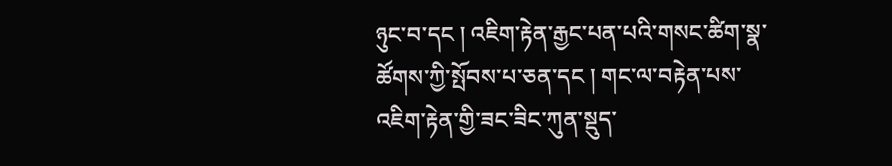ཉུང་བ་དང ། འཇིག་རྟེན་རྒྱང་པན་པའི་གསང་ཚིག་སྣ་ཚོགས་ཀྱི་སྤོབས་པ་ཅན་དང ། གང་ལ་བརྟེན་པས་འཇིག་རྟེན་གྱི་ཟང་ཟིང་ཀུན་སྡུད་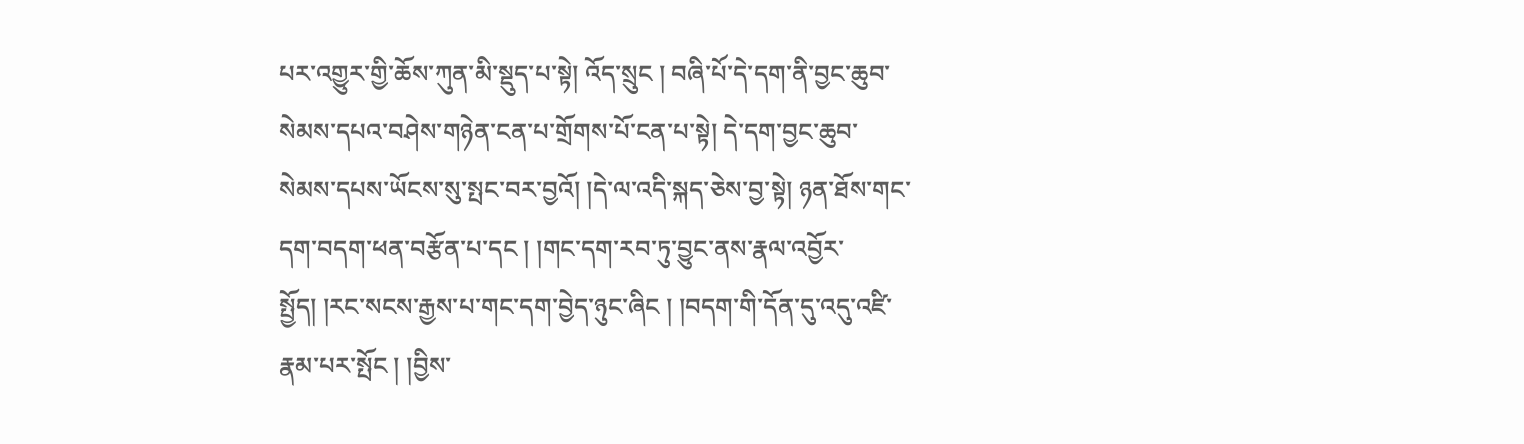པར་འགྱུར་གྱི་ཆོས་ཀུན་མི་སྡུད་པ་སྟེ། འོད་སྲུང ། བཞི་པོ་དེ་དག་ནི་བྱང་ཆུབ་སེམས་དཔའ་བཤེས་གཉེན་ངན་པ་གྲོགས་པོ་ངན་པ་སྟེ། དེ་དག་བྱང་ཆུབ་སེམས་དཔས་ཡོངས་སུ་སྤང་བར་བྱའོ། །དེ་ལ་འདི་སྐད་ཅེས་བྱ་སྟེ། ཉན་ཐོས་གང་དག་བདག་ཕན་བརྩོན་པ་དང ། །གང་དག་རབ་ཏུ་བྱུང་ནས་རྣལ་འབྱོར་སྤྱོད། །རང་སངས་རྒྱས་པ་གང་དག་བྱེད་ཉུང་ཞིང ། །བདག་གི་དོན་དུ་འདུ་འཛི་རྣམ་པར་སྤོང ། །བྱིས་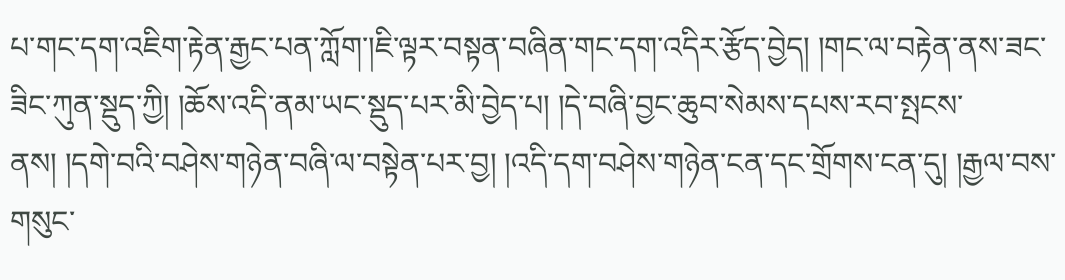པ་གང་དག་འཇིག་རྟེན་རྒྱང་པན་ཀློག་།ཇི་ལྟར་བསྟན་བཞིན་གང་དག་འདིར་རྩོད་བྱེད། །གང་ལ་བརྟེན་ནས་ཟང་ཟིང་ཀུན་སྡུད་ཀྱི། །ཆོས་འདི་ནམ་ཡང་སྡུད་པར་མི་བྱེད་པ། །དེ་བཞི་བྱང་ཆུབ་སེམས་དཔས་རབ་སྤངས་ནས། །དགེ་བའི་བཤེས་གཉེན་བཞི་ལ་བསྟེན་པར་བྱ། །འདི་དག་བཤེས་གཉེན་ངན་དང་གྲོགས་ངན་དུ། །རྒྱལ་བས་གསུང་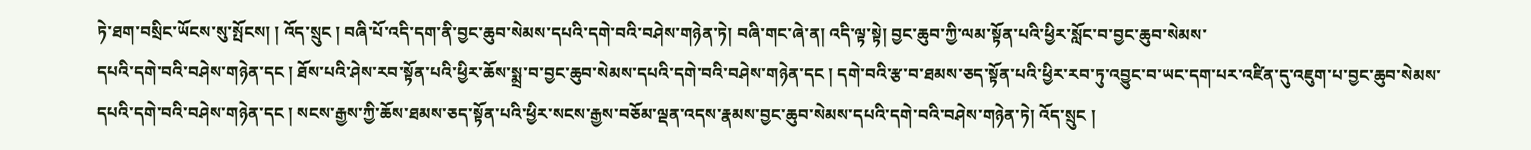ཏེ་ཐག་བསྲིང་ཡོངས་སུ་སྤོངས། ། འོད་སྲུང ། བཞི་པོ་འདི་དག་ནི་བྱང་ཆུབ་སེམས་དཔའི་དགེ་བའི་བཤེས་གཉེན་ཏེ། བཞི་གང་ཞེ་ན། འདི་ལྟ་སྟེ། བྱང་ཆུབ་ཀྱི་ལམ་སྟོན་པའི་ཕྱིར་སློང་བ་བྱང་ཆུབ་སེམས་
དཔའི་དགེ་བའི་བཤེས་གཉེན་དང ། ཐོས་པའི་ཤེས་རབ་སྟོན་པའི་ཕྱིར་ཆོས་སྨྲ་བ་བྱང་ཆུབ་སེམས་དཔའི་དགེ་བའི་བཤེས་གཉེན་དང ། དགེ་བའི་རྩ་བ་ཐམས་ཅད་སྟོན་པའི་ཕྱིར་རབ་ཏུ་འབྱུང་བ་ཡང་དག་པར་འཛིན་དུ་འཇུག་པ་བྱང་ཆུབ་སེམས་དཔའི་དགེ་བའི་བཤེས་གཉེན་དང ། སངས་རྒྱས་ཀྱི་ཆོས་ཐམས་ཅད་སྟོན་པའི་ཕྱིར་སངས་རྒྱས་བཅོམ་ལྡན་འདས་རྣམས་བྱང་ཆུབ་སེམས་དཔའི་དགེ་བའི་བཤེས་གཉེན་ཏེ། འོད་སྲུང །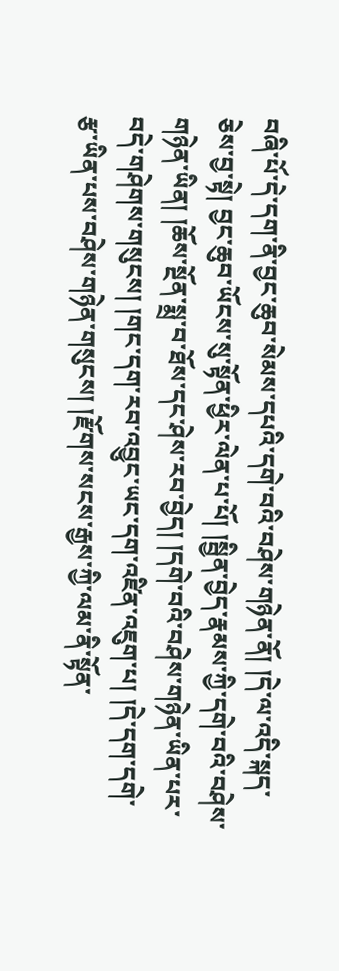བཞི་པོ་དེ་དག་ནི་བྱང་ཆུབ་སེམས་དཔའི་དགེ་བའི་བཤེས་གཉེན་ནོ། །དེ་ལ་འདི་སྐད་ཅེས་བྱ་སྟེ། བྱང་ཆུབ་ཡོངས་སུ་སྟོན་ཕྱིར་ལེན་པ་པོ། །སྦྱིན་བྱེད་རྣམས་ཀྱི་དགེ་བའི་བཤེས་གཉེན་ཡིན། །ཆོས་སྔོན་སྨྲ་བ་ཐོས་དང་ཤེས་རབ་བྱེད། །དགེ་བའི་བཤེས་གཉེན་ཡིན་པར་བདེ་གཤེགས་གསུངས། །གང་དག་རབ་འབྱུང་ཡང་དག་འཛིན་འཇུག་པ། །དེ་དག་དགེ་རྩ་ཡིན་པས་བཤེས་གཉེན་གསུངས། །རྫོགས་སངས་རྒྱས་ཀྱི་ལམ་ནི་སྟོན་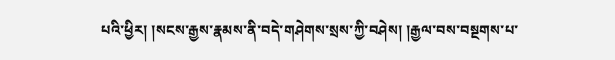པའི་ཕྱིར། །སངས་རྒྱས་རྣམས་ནི་བདེ་གཤེགས་སྲས་ཀྱི་བཤེས། །རྒྱལ་བས་བསྔགས་པ་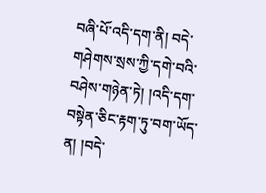བཞི་པོ་འདི་དག་ནི། བདེ་གཤེགས་སྲས་ཀྱི་དགེ་བའི་བཤེས་གཉེན་ཏེ། །འདི་དག་བསྟེན་ཅིང་རྟག་ཏུ་བག་ཡོད་ན། །བདེ་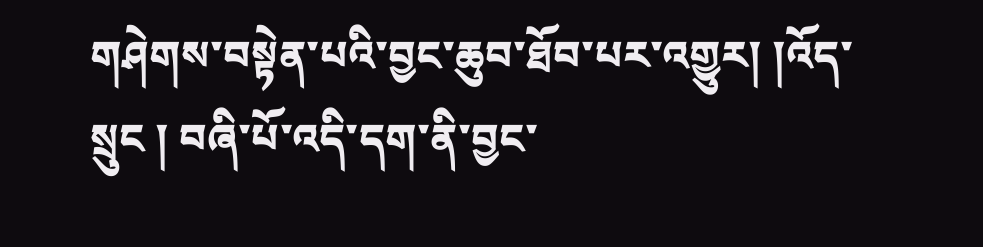གཤེགས་བསྟེན་པའི་བྱང་ཆུབ་ཐོབ་པར་འགྱུར། །འོད་སྲུང ། བཞི་པོ་འདི་དག་ནི་བྱང་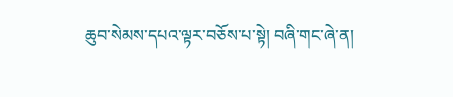ཆུབ་སེམས་དཔའ་ལྟར་བཅོས་པ་སྟེ། བཞི་གང་ཞེ་ན།